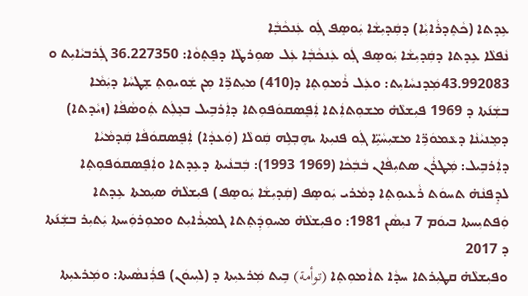ܥܹܕܬܐ (ܟܵܬܸܕܪܵܐܝܼܵܐ) ܕܩܲܕܝܼܫܵܐ ܝܲܘܣܸܦ ܓܲܘ ܥܲܢܟܵܒ݂ܵܐ
ܢܵܦܠܵܐ ܥܹܕܬܐ ܕܩܲܕܝܼܫܵܐ ܝܲܘܣܸܦ ܓܲܘ ܥܲܢܟܵܒ݂ܵܐ ܥܲܠ ܣܘܼܪܛܵܐ ܕܦܸܬ݂ܘܵܐ: 36.227350 ܓܲܪܒܝܵܐܝܼܬ ܘ 43.992083ܡܲܕܢܚܵܐܝܼܬ: ܘܥܲܠ ܪܵܡܘܼܬ݂ܐ ܕ(410) ܡܝܼܬܪܹ̈ܐ ܡܼܢ ܫܲܘܝܘܼܬ݂ ܫܸܛܚܵܐ ܕܝܲܡܵܐ
ܒܫܲܢ݇ܬܐ ܕ 1969 ܦܝܼܫܠܵܗ̇ ܡܫܘܼܬܐܲܬܐ ܐܲܦܸܣܩܘܿܦܘܼܬܐ ܕܐܲܪܒܹܝܠ ܒܥܸܠܲܬ ܬܲܘܣܵܦܵܐ (ܙܝܵܕܬܐ) ܕܡܸܢܝܵܢܵܐ ܕܥܵܡܘܿܪܹ̈ܐ ܡܫܝܼܚܵܝܹ̈ܐ ܓܲܘ ܦܢܝܼܬܐ ܝܗܸܒ݂ܠܹܗ ܩܲܘܠܵܐ (ܘܲܥܕܵܐ) ܐܲܦܸܣܩܘܿܦܵܐ ܩܲܕܡܵܝܵܐ ܕܐܲܪܒܹܝܠ: ܡܲܛܪܵܢ ܣܬܝܼܦܵܐܢ ܒܵܒܲܟܵܐ (1969 1993): ܒܲܒܢܵܝܬܐ ܕܥܹܕܬܐ ܘܐܲܦܸܣܩܘܿܦܘܼܬ݂ܐ ܠܕܸܦܢܵܗ̇ ܬܚܘܿܬ ܪܵܥܝܘܼܬ݂ܐ ܕܡܵܪܝ ܝܲܘܣܸܦ (ܩܲܕܝܼܫܵܐ ܝܲܘܣܸܦ) ܦܝܼܫܠܵܗ̇ ܣܝܼܡܬܐ ܥܹܕܬܐ ܘܲܦܬܝܼܚܬܐ ܒܝܘܿܡ 7 ܢܝܼܣܵܢ 1981: ܘܦܝܼܫܠܵܗ̇ ܡܚܘܼܕܲܬ݂ܬܐ ܓܡܝܼܪܵܐܝܼܬ ܘܡܘܼܪܘܲܚܬܐ ܝܲܬܝܼܪ ܒܫܲܢ݇ܬܐ ܕ 2017
ܘܦܝܼܫܠܵܗ̇ ܩܛܝܼܪܬܐ ܚܕܵܐ ܬܐܵܡܘܼܬ݂ܐ (توأمة) ܒܹܝܬ ܡܲܪܥܝܼܬܐ ܕ (ܠܝܼܝܘܿܢ) ܦܪܲܢܣܵܝܬܐ: ܘܡܲܪܥܝܼܬܐ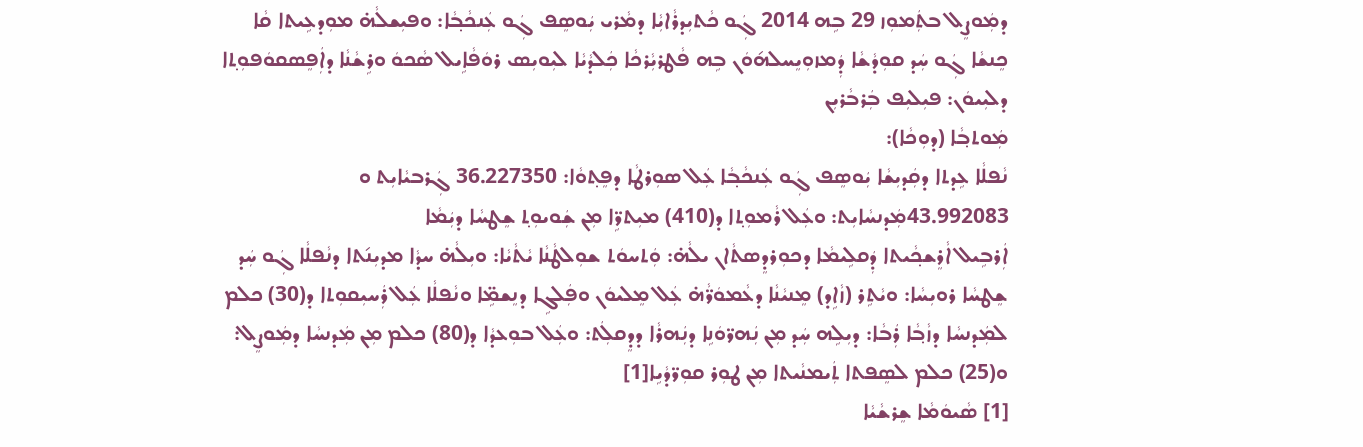ܕܡܲܘܨܸܠ ܒܬܲܡܘܼܙ 29 ܒܹܗ 2014 ܓܲܘ ܟܵܬܝܼܕܪܵܐܝܼܵܐ ܕܡܵܪܝ ܝܲܘܣܸܦ ܓܲܘ ܥܲܢܟܵܒ݂ܵܐ: ܘܦܝܼܫܠܵܗ̇ ܡܘܼܕܥܹܝܬܐ ܩܵܐ ܟܸܢܫܵܐ ܓܲܘ ܚܲܕ ܩܘܼܕܵܫܵܐ ܕܲܡܙܘܼܝܸܚܠܗ݇ܘܿܢ ܒܹܗ ܦܵܛܪܝܼܵܪܟܵܐ ܟܲܠܕܵܝܵܐ ܠܝܼܘܝܼܣ ܪܘܿܦܵܐܹܝܠ ܣܵܟܘܿ ܘܪܹܫܵܢܵܐ ܕܐܲܦܸܣܩܘܿܦܘܼܬ݂ܐ ܕܠܝܼܝܘܿܢ: ܦܝܼܠܝܼܦ ܒܲܪܒܵܪܝܼܢ
ܡܲܘܬܒ݂ܵܐ (ܕܘܼܟܵܐ):
ܢܵܦܠܵܐ ܥܹܕܬܐ ܕܩܲܕܝܼܫܵܐ ܝܲܘܣܸܦ ܓܲܘ ܥܲܢܟܵܒ݂ܵܐ ܥܲܠ ܣܘܼܪܛܵܐ ܕܦܸܬ݂ܘܵܐ: 36.227350 ܓܲܪܒܝܵܐܝܼܬ ܘ 43.992083ܡܲܕܢܚܵܐܝܼܬ: ܘܥܲܠ ܪܵܡܘܼܬ݂ܐ ܕ(410) ܡܝܼܬܪܹ̈ܐ ܡܼܢ ܫܲܘܝܘܼܬ݂ ܫܸܛܚܵܐ ܕܝܲܡܵܐ
ܐܲܪܒܹܝܠ ܐܵܪܸܫܟ݂ܵܝܬܐ ܕܲܩܠܹܝܡܵܐ ܕܟܘܼܪܕܸܣܬܵܐܢ ܝܠܵܗ̇: ܘܲܬܚܘܿܬ ܫܘܼܠܛܵܢܵܐ ܝܵܬܵܝܵܐ: ܘܝܼܠܵܗ̇ ܚܕܵܐ ܡܕܝܼܢ݇ܬܐ ܕܢܵܦܠܵܐ ܓܲܘ ܚܲܕ ܫܸܛܚܵܐ ܪܘܝܼܚܵܐ: ܘܝܵܬܹܪ (ܙܵܐܹܕ) ܡܸܢܝܵܢܵܐ ܕܥܵܡܘܿܪ̈ܵܗ̇ ܥܲܠ ܡܸܠܝܘܿܢ ܘܦܲܠܓܹܐ ܕܢܸܫܡܹ̈ܐ ܘܢܵܦܠܵܐ ܥܲܠ ܪܲܚܝܼܩܘܼܬܐ ܕ(30) ܟܠܡ ܠܡܲܕܢܚܵܐ ܕܙܵܒ݂ܵܐ ܪܲܒܵܐ: ܕܝܼܠܹܗ ܚܲܕ ܡܼܢ ܢܲܗܪ̈ܘܿܢܹܐ ܕܢܲܗܪܵܐ ܕܕܸܩܠܲܬ: ܘܥܲܠ ܒܘܼܥܕܵܐ ܕ(80) ܟܠܡ ܡܼܢ ܡܲܕܢܚܵܐ ܕܡܲܘܨܸܠ: ܘ(25) ܟܠܡ ܠܣܸܦܬܐ ܬܲܝܡܢܵܝܬܐ ܡܼܢ ܛܘܼܪ ܩܘܼܪ̈ܕܵܝܹܐ[1]
[1] ܣܵܝܘܿܡܵܐ ܫܸܪܫܵܝܵܐ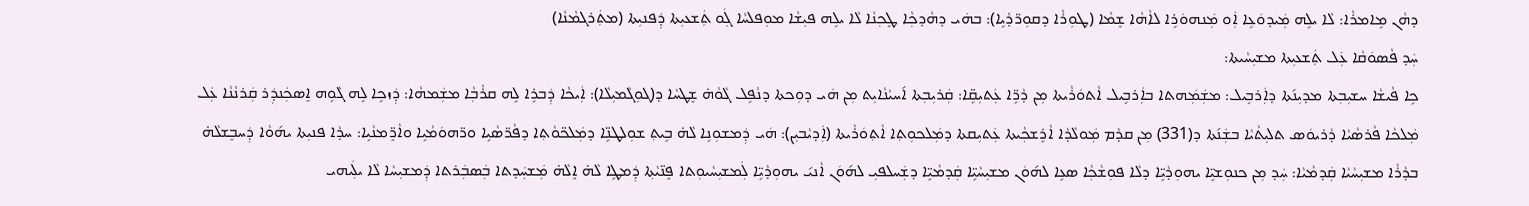ܕܗܵܢ ܡܹܐܡܪܵܐ: ܠܵܐ ܝܠܹܗ ܡܲܝܕܘܿܥܹܐ ܐܲܘ ܡܲܢܗܘܿܪܹܐ ܠܐܵܗܵܐ ܫܸܡܵܐ (ܛܘܼܪܵܐ ܕܩܘܼܪ̈ܕܵܝܹܐ): ܒܗܿܝ ܕܗܵܕܟ݂ܵܐ ܛܸܟ݂ܢܵܐ ܠܵܐ ܝܠܹܗ ܦܝܼܫܵܐ ܡܘܼܦܠܚܵܐ ܓܲܘ ܬܲܫܥܝܼܬܐ ܕܲܦܢܝܼܬܐ (ܡܬܲܪܓܡܵܢܵܐ)
ܚܲܕ ܦܵܣܘܿܩܵܐ ܥܲܠ ܬܲܫܥܝܼܬܐ ܡܫܝܼܚܵܝܬܐ:
ܟܹܐ ܦܵܝܫܵܐ ܚܫܝܼܒ݂ܬܐ ܡܕܝܼܢ݇ܬܐ ܕܐܲܪܒܹܝܠ: ܡܫܲܡܲܗܬܐ ܒܐܲܪܒܹܝܠ ܐܵܬܘܿܪܵܝܬܐ ܡܼܢ ܕܵܪܹ̈ܐ ܥܲܬܝܼܩܹ̈ܐ: ܩܲܪܝܼܒ݂ܬܐ ܐ݇ܚܝܵܢܵܐܝܼܬ ܡܼܢ ܗܿܝ ܕܘܼܟܬܐ ܕܢܵܦܹܠ ܓܵܘܵܗ̇ ܫܸܛܚܵܐ ܕ(ܓܘܼܓܵܡܝܼܠܵܐ): ܐܲܝܟܵܐ ܕܲܒܪܹܐ ܠܹܗ ܩܪܵܒ݂ܵܐ ܡܫܲܡܗܵܐ: ܕܲܙܟܹܐ ܠܹܗ ܓܵܘܹܗ ܐܸܣܟܲܢܕܲܪ ܩܲܪܢܵܢܵܐ ܥܲܠ ܡܲܠܟܵܐ ܦܵܪܣܵܝܵܐ ܕܵܪܝܘܿܣ ܬܠܝܼܬܵܝܵܐ ܒܫܲܢ݇ܬܐ ܕ(331) ܡܼܢ ܩܕܵܡ ܡܲܘܠܵܕܵܐ ܐܵܪܸܫܟ݂ܵܝܬܐ ܥܲܬܝܼܩܬܐ ܕܡܲܠܟܘܼܬ݂ܐ ܐܵܬ݂ܘܿܪܵܝܬܐ (ܐܲܕܝܵܒܝܼܢ): ܗܿܝ ܕܲܡܫܘܼܢܹܐ ܠܵܗ̇ ܒܹܝܬ݂ ܫܘܼܠܛܢܹ̈ܐ ܕܡܲܠܟ̈ܘܵܬ݂ܐ ܕܦܵܪ̈ܣܵܝܹܐ ܘܪ̈ܗܘܿܡܵܝܹܐ ܘܐܵܪܸ̈ܡܢܵܝܹܐ: ܚܕܵܐ ܦܢܝܼܬܐ ܝܗ݇ܘܵܐ ܕܲܚܒܸܫܠܵܗ̇ ܒܕܵܪܵܐ ܡܫܝܼܚܵܝܵܐ ܩܲܕܡܵܝܵܐ: ܚܲܕ ܡܼܢ ܟܢܘܼܫܝܹ̈ܐ ܝܗܘܼܕܵܝܹ̈ܐ ܕܠܵܐ ܦܘܼܫܵܟ݂ܵܐ ܣܥܹܐ ܠܗ݇ܘܿܢ ܡܫܝܼܚܵܝܹ̈ܐ ܩܲܕܡܵܝܹ̈ܐ ܕܫܲܚܠܦܝܼ ܠܗ݇ܘܿܢ ܐܵܢܝ݇ ܝܗܘܼܕܵܝܹ̈ܐ ܠܲܡܫܝܼܚܵܝܘܼܬܐ ܦܸܢ̈ܝܵܬ݂ܐ ܕܲܡܛܹܐ ܠܵܗ̇ ܐܸܠܵܗ̇ ܡܲܫܚܲܕܬܐ ܒܲܣܒܲܪܬܐ ܕܲܡܫܝܼܚܵܐ ܠܵܐ ܝܠܲܝܗܝ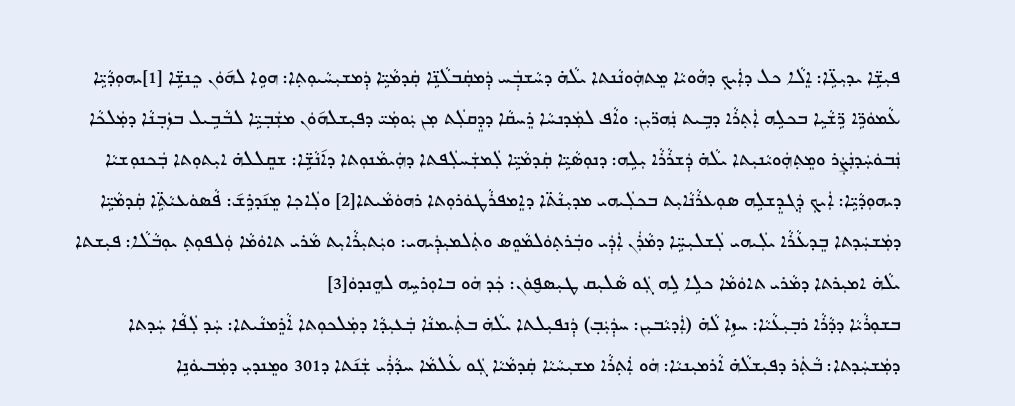ܦܝܼܫܹ̈ܐ ܝܕܝܼܥܹ̈ܐ: ܐܸܠܵܐ ܟܠ ܕܐܲܝܟ݂ ܕܗܵܘܝܵܐ ܡܸܬܗܲܘܢܵܢܬܐ ܝܠܵܗ̇ ܕܚܵܫܒ݂ܲܚ ܕܲܡܩܲܒܠܵܢܹ̈ܐ ܩܲܕܡܵܝܹ̈ܐ ܕܲܡܫܝܼܚܵܝܘܼܬ݂ܐ: ܗܘܹܐ ܠܗ݇ܘܿܢ ܟܸܢܫܹ̈ܐ [1]ܝܗܘܼܕܵܝܹ̈ܐ ܥܵܡܘܿܪܹ̈ܐ ܪܹ̈ܫܵܝܹܐ ܒܟܠܹܗ ܐܲܬ݂ܪܵܐ ܕܒܹܝܬ ܢܲܗܪ̈ܝܼܢ: ܘܐܵܦ ܠܡܲܕܢܚܵܐ ܪܸܚܩܵܐ ܕܕܸܩܠܲܬ ܡܼܢ ܝܲܘܡܲܝ̈ ܕܦܝܼܫܠܗ݇ܘܿܢ ܡܫܲܒ݂ܝܹ̈ܐ ܠܒܵܒܹܝܠ ܒܙܲܒ݂ܢܵܐ ܕܡܲܠܟܵܐ ܢܲܒܘܿܚܲܕܢܲܨܲܪ ܘܡܸܬ݂ܗܲܘܝܵܢܝܼܬܐ ܝܠܵܗ̇ ܕܲܫܪܵܪܵܐ ܝܼܠܹܗ: ܕܢܘܼܣܵܝܹ̈ܐ ܩܲܕܡܵܝܹ̈ܐ ܠܲܡܫܲܚܠܲܦܬܐ ܕܗܲܝܡܵܢܘܼܬܐ ܕܐ݇ܢܵܫܹ̈ܐ: ܫܩܸܠܠܗ̇ ܐܝܼܬܘܼܬܐ ܒܲܟܢܘܼܫܝܵܐ ܕܝܗܘܼܕܵܝܹ̈ܐ: ܐܲܝܟ݂ ܕܲܓܕܸܫܠܹܗ ܣܘܼܥܪܵܢܵܐܝܼܬ ܒܟܠܲܝܗܝ ܡܕܝܼܢܵܬ̈ܐ ܕܐܸܡܦܪܵܛܘܿܪܘܼܬܐ ܪܗܘܿܡܵܝܬܐ[2] ܘܠܲܐܟ݂ܐ ܡܸܢ݇ܕܪܹܫ݇: ܦܵܣܘܿܥܝܵܬܹ̈ܐ ܩܲܕܡܵܝܹ̈ܐ ܕܡܲܫܚܲܕܬܐ ܒܸܕܥܵܪܵܐ ܝܠܲܝܗܝ ܠܲܫܠܝܼܚܹ̈ܐ ܕܡܵܪܲܢ ܐܲܕܲܝ ܘܒܲܪܬ݂ܘܿܠܡܵܘܸܣ ܘܬܲܠܡܝܼܕܲܝܗܝ: ܘܝܲܬܝܼܪܵܐܝܼܬ ܡܵܪܝ ܬܐܘܿܡܵܐ ܘܲܠܦܘܼܬ݂ ܝܘܼܒܵܠܵܐ: ܦܝܼܫܬܐ ܝܠܵܗ̇ ܐܡܝܼܪܬܐ ܕܡܵܪܝ ܬܐܘܿܡܵܐ ܟܠܹܐ ܠܹܗ ܓܲܘ ܣܵܠܝܼܩ ܛܝܼܣܦ̮ܘܿܢ: ܟܲܕ ܗܿܘ ܒܐܘܼܪܚܹܗ ܠܗܸܢܕܘܿ[3]
ܒܫܘܼܪܵܝܵܐ ܕܕܵܪܵܐ ܪܒ݂ܝܼܥܵܝܵܐ: ܚܙܹܐ ܠܵܗ̇ (ܐܲܕܝܵܒܝܼܢ: ܚܕܲܝܲܒ݂) ܕܲܢܦܝܼܠܬܐ ܝܠܵܗ̇ ܒܬܲܝܡܢܵܐ ܒܲܥܝܼܕܵܐ ܕܡܲܠܟܘܼܬܐ ܐܵܪܸܡܢܵܝܬܐ: ܚܲܕ ܠܲܦܵܐ ܚܲܕܬܐ ܕܡܲܫܚܲܕܬܐ: ܒܵܬܲܪ ܕܦܝܼܫܠܵܗ̇ ܐܵܪܡܝܼܢܝܵܐ: ܗܿܘ ܐܲܬ݂ܪܵܐ ܡܫܝܼܚܵܝܵܐ ܩܲܕܡܵܝܵܐ ܓܲܘ ܥܵܠܡܵܐ ܚܕܵܪܲܝ ܫܲܢ݇ܬܐ ܕ301 ܘܡܸܢܕܝܼ ܕܡܲܒܝܘܿܢܹܐ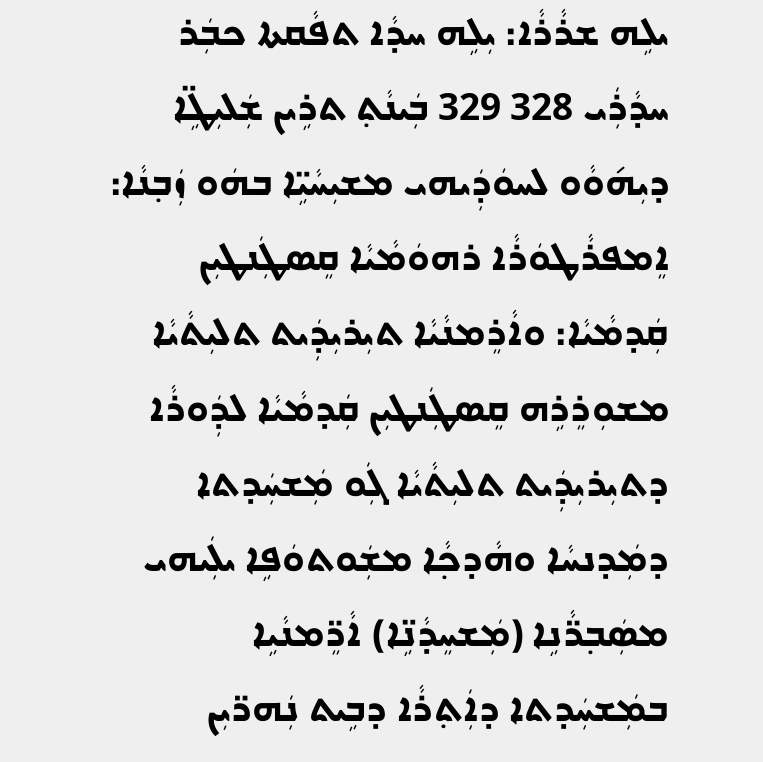ܝܠܹܗ ܫܪܵܪܵܐ: ܝܼܠܹܗ ܚܕܵܐ ܬܦܵܩܬܐ ܟܒܲܪ ܚܕܵܪܲܝ 328 329 ܒܲܝܢܵܬ݂ ܬܪܹܝܢ ܫܲܠܝܼܛܹ̈ܐ ܕܝܼܗ݇ܘܵܘ ܠܚܘܿܕܲܝܗܝ ܡܫܝܼܚܵܝܹ̈ܐ ܒܗܿܘ ܙܲܒ݂ܢܵܐ: ܐܸܡܦܪܵܛܘܿܪܵܐ ܪܗܘܿܡܵܝܵܐ ܩܸܣܛܲܢܛܝܼܢ ܩܲܕܡܵܝܵܐ: ܘܐܵܪܸܡܢܵܝܵܐ ܬܝܼܪܝܼܕܲܝܬ ܬܠܝܼܬܵܝܵܐ ܡܫܘܼܪܸܪܹܗ ܩܸܣܛܲܢܛܝܼܢ ܩܲܕܡܵܝܵܐ ܠܕܲܘܪܵܐ ܕܬܝܼܪܝܼܕܲܝܬ ܬܠܝܼܬܵܝܵܐ ܓܲܘ ܡܲܫܚܲܕܬܐ ܕܡܲܕܢܚܵܐ ܘܗܵܕܟ݂ܵܐ ܡܫܲܘܬܘܿܦܹܐ ܝܠܲܝܗܝ ܡܣܲܒ݂ܪ̈ܵܢܹܐ (ܡܲܫܚܸܕܵܢܹ̈ܐ) ܐܵܪܸ̈ܡܢܵܝܹܐ ܒܡܲܫܚܲܕܬܐ ܕܐܲܬ݂ܪܵܐ ܕܒܹܝܬ ܢܲܗܪ̈ܝܼܢ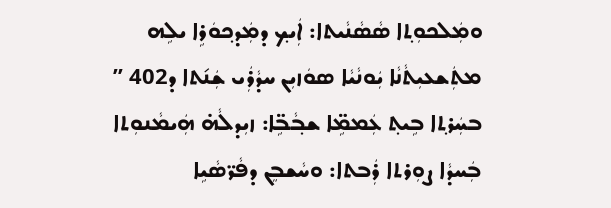ܘܡܲܠܟܘܼܬ݂ܐ ܣܵܣܵܢܵܝܬܐ: ܐܲܝܟ݂ ܕܡܲܕܟ݂ܘܿܪܹܐ ܝܠܹܗ ܡܬܲܫܥܝܼܬܵܢܵܐ ܝܲܘܢܵܝܵܐ ܣܘܿܙܝܼܢ ܚܕܵܪܲܝ ܫܲܢ݇ܬܐ ܕ402 ” ܒܚܲܪܬ݂ܐ ܒܹܝܬ݂ ܥܲܡܡܹ̈ܐ ܫܒ݂ܵܒܹ̈ܐ: ܙܝܼܕܠܵܗ̇ ܗܲܝܡܵܢܘܼܬܐ ܒܲܚܕܵܐ ܨܘܼܪܬܐ ܪܲܒܬܐ: ܘܚܵܫܒܸܢ ܕܦܵܪ̈ܣܵܝܹܐ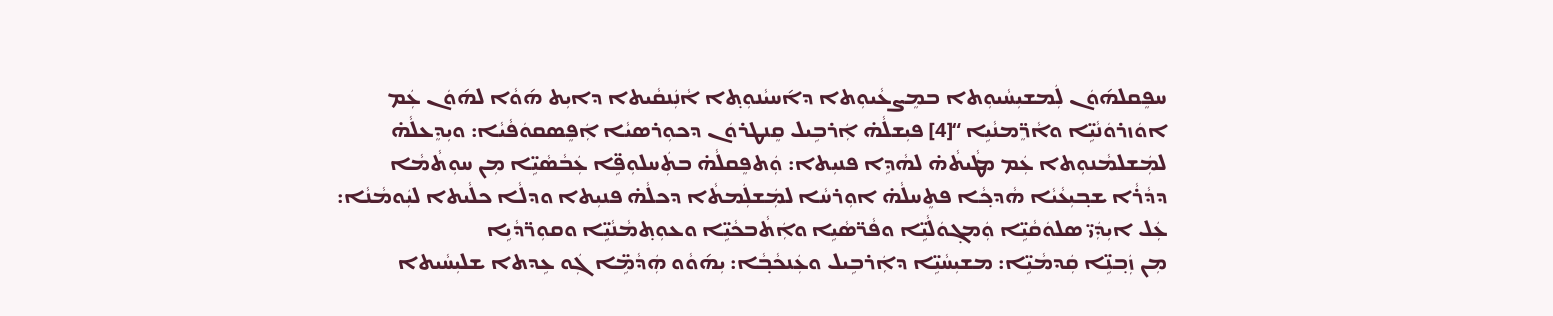ܚܦܸܩܠܗ݇ܘܿܢ ܠܲܡܫܝܼܚܵܝܘܼܬܐ ܒܡܸܨܥܵܝܘܼܬܐ ܕܐ݇ܚܝܵܢܘܼܬ݂ܐ ܐܵܢܲܢܩܵܝܬܐ ܕܐܝܼܬ ܗ݇ܘܵܐ ܠܗ݇ܘܿܢ ܥܲܡ ܐܘܿܙܪܘܿܢܵܝܹ̈ܐ ܘܐܵܪܸ̈ܡܢܵܝܹܐ “[4] ܦܝܼܫܠܵܗ̇ ܐܲܪܒܹܝܠ ܩܸܢܛܪܘܿܢ ܕܟܘܼܪܣܝܵܐ ܐܲܦܸܣܩܘܿܦܵܝܵܐ: ܘܝܼܕܸܥܠܵܗ̇ ܠܡܲܫܠܡܵܢܘܼܬܐ ܥܲܡ ܡܛܵܝܬܵܗ̇ ܠܗܵܕܹܐ ܦܢܝܼܬܐ: ܘܲܬܦܸܩܠܵܗ̇ ܒܬܲܚܠܘܼܦܹ̈ܐ ܥܲܒܵܣܵܝܹ̈ܐ ܡܼܢ ܚܘܼܬܵܡܵܐ ܕܕܵܪܵܐ ܫܒ݂ܝܼܥܵܝܵܐ ܗܵܕܟ݂ܵܐ ܦܬܸܚܠܵܗ̇ ܐܘܼܪܚܵܐ ܠܡܲܫܠܲܡܬܵܐ ܕܟܠܵܗ̇ ܦܢܝܼܬܐ ܘܕܠܵܐ ܟܠܵܝܬܐ ܠܝܲܘܡܵܢܵܐ: ܥܲܠ ܐܝܼܕܲܝ̈ ܣܠܘܿܩܵܝܹ̈ܐ ܘܲܡܓ݂ܘܿܠܵܝܹ̈ܐ ܘܦܵܪ̈ܣܵܝܹܐ ܘܐܲܬܵܒܟܵܝܹ̈ܐ ܘܥܘܼܬ݂ܡܵܢܵܝܹ̈ܐ ܘܩܘܼܪ̈ܕܵܝܹܐ
ܡܼܢ ܙܲܒ݂ܢܹ̈ܐ ܩܲܕܡܵܝܹ̈ܐ: ܡܫܝܼܚܵܝܹ̈ܐ ܕܐܲܪܒܹܝܠ ܘܥܲܢܟܵܒ݂ܵܐ: ܝܼܗ݇ܘܵܘ ܗܲܕܵܡܹ̈ܐ ܓܲܘ ܥܹܕܬܐ ܫܠܝܼܚܵܝܬܐ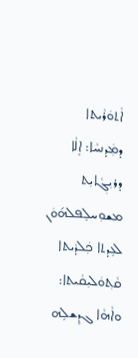ܐܵܬܘܿܪܵܝܬܐ ܕܡܲܕܢܚܵܐ: ܐܸܠܵܐ ܕܪܝܼܓ݂ܵܐܝܼܬ ܡܫܘܼܚܠܸܦܠܗ݇ܘܿܢ ܠܥܹܕܬܐ ܟܲܠܕܵܝܬܐ ܩܵܬ݂ܘܿܠܝܼܩܵܝܬܐ: ܘܐܵܗܵܐ ܓܕܸܫܠܹܗ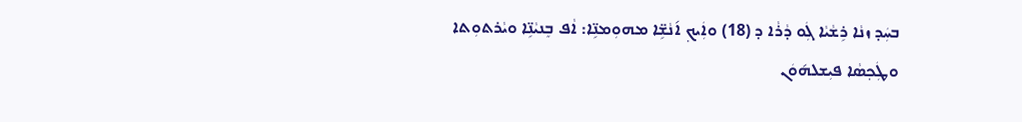ܒܚܲܕ ܙܢܵܐ ܪܹܫܵܝܵܐ ܓܲܘ ܕܵܪܵܐ ܕ (18) ܘܐܲܝܟ݂ ܐ݇ܢܵܫܹ̈ܐ ܡܗܘܼܡܢܹ̈ܐ: ܐܵܦ ܒܸܢܝܵܢܹ̈ܐ ܘܝܵܪܬܘܼܬܐ ܘܛܲܟ݂ܣܵܐ ܦܝܼܫܠܗ݇ܘܿܢ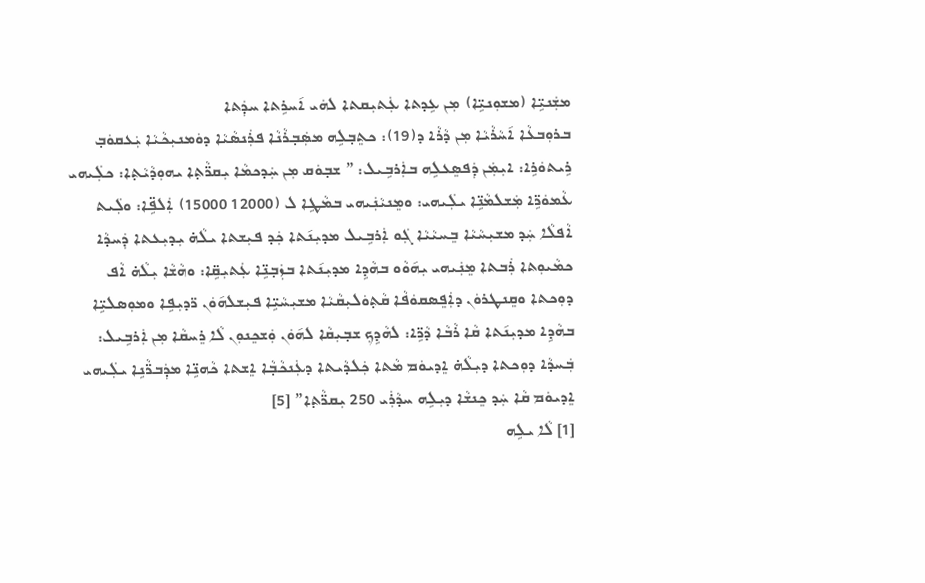ܡܫܲܢܝܹ̈ܐ (ܡܫܘܼܢܝܹ̈ܐ) ܡܼܢ ܥܹܕܬܐ ܥܲܬܝܼܩܬܐ ܠܗܿܝ ܐ݇ܚܪܹܬܐ ܚܕܲܬܐ
ܒܪܘܼܒܥܵܐ ܐ݇ܚܵܪܵܝܵܐ ܡܼܢ ܕܵܪܵܐ ܕ(19): ܟܬܸܒ݂ܠܹܗ ܡܣܲܒ݂ܪܵܢܵܐ ܦܪܲܢܣܵܝܵܐ ܕܘܿܡܢܝܼܟܵܝܵܐ ܝܲܥܩܘܿܒ݂ ܪܹܝܬܘܿܪܹܐ: ܐܝܼܡܲܢ ܕܲܦܣܸܥܠܹܗ ܒܐܲܪܒܹܝܠ: ” ܫܒ݂ܘܿܩ ܡܼܢ ܚܲܕܟܡܵܐ ܝܼܩܪ̈ܵܬ݂ܐ ܝܗܘܼܕܵܝܵܬ݂ܐ: ܟܠܲܝܗܝ ܥܵܡܘܿܪܹ̈ܐ ܡܲܫܠܡܵܢܹ̈ܐ ܝܠܲܝܗܝ: ܘܡܸܢܝܵܢܲܝܗܝ ܒܡܵܛܹܐ ܠ (12000 15000) ܐܲܠܦܹ̈ܐ: ܘܠܲܝܬ ܐܵܦܠܵܐ ܚܲܕ ܡܫܝܼܚܵܝܵܐ ܒܸܚܝܵܝܵܐ ܓܲܘ ܐܲܪܒܹܝܠ ܡܕܝܼܢ݇ܬܐ ܟܲܕ ܦܝܼܫܬܐ ܝܠܵܗ̇ ܝܼܕܝܼܥܬܐ ܕܲܚܕܵܐ ܟܡܵܝܘܼܬܐ ܪܲܒܬܐ ܡܸܢܲܝܗܝ ܝܼܗ݇ܘܵܘ ܒܗܵܕܹܐ ܡܕܝܼܢ݇ܬܐ ܒܙܲܒ݂ܢܹ̈ܐ ܥܲܬܝܼܩܹ̈ܐ: ܘܗܵܫܵܐ ܝܼܠܵܗ̇ ܐܵܦ ܕܘܼܟܬܐ ܘܩܸܢܛܪܘܿܢ ܕܐܲܦܸܣܩܘܿܦܵܐ ܩܵܬ݂ܘܿܠܝܼܩܵܝܵܐ ܡܫܝܼܚܵܝܹ̈ܐ ܦܝܼܫܠܗ݇ܘܿܢ ܪ̈ܕܝܼܦܹܐ ܘܡܘܼܣܠܝܹ̈ܐ ܒܗܵܕܹܐ ܡܕܝܼܢ݇ܬܐ ܩܵܐ ܪܵܒܵܐ ܕܵܪܹ̈ܐ: ܠܗܵܕܹܟ݂ ܫܒ݂ܝܼܩܵܐ ܠܗ݇ܘܿܢ ܘܲܫܟܸܢܘܼܢ ܠܵܐ ܪܸܚܩܵܐ ܡܼܢ ܐܲܪܒܹܝܠ: ܒܲܚܕܵܐ ܕܘܼܟܬܐ ܕܝܼܠܵܗ̇ ܐܸܕܝܘܿܡ ܡܵܬܐ ܟܲܠܕܵܝܬܐ ܕܥܲܢܟܵܒ݂ܵܐ ܐܸܫܬܐ ܟܵܗܢܹ̈ܐ ܡܕܲܒܪ̈ܵܢܹܐ ܝܠܲܝܗܝ ܐܸܕܝܘܿܡ ܩܵܐ ܚܲܕ ܟܸܢܫܵܐ ܕܝܼܠܹܗ ܚܕܵܪܲܝ 250 ܝܼܩܪ̈ܵܬ݂ܐ” [5]
[1] ܠܵܐ ܝܠܹܗ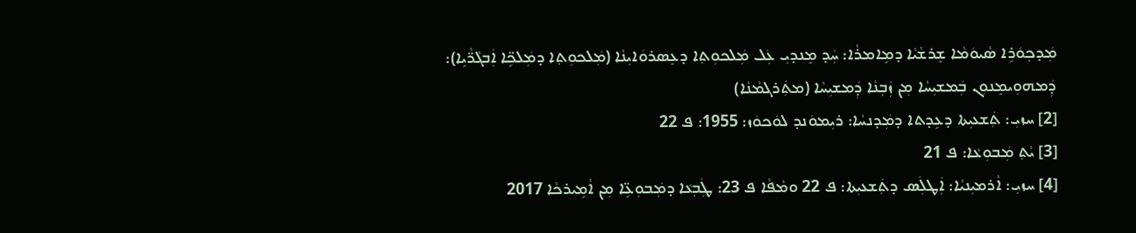ܡܲܕܟ݂ܘܿܪܹܐ ܣܵܝܘܿܡܵܐ ܫܸܪܫܵܝܵܐ ܕܡܹܐܡܪܵܐ: ܚܲܕ ܡܸܢܕܝܼ ܥܲܠ ܡܲܠܟܘܼܬ݂ܐ ܕܥܸܣܪܘܿܐܝܼܢܵܐ (ܡܲܠܟܘܼܬ݂ܐ ܕܡܲܠܟܹ̈ܐ ܐܲܒܓܵܪ̈ܵܝܹܐ): ܕܲܡܗܘܼܝܡܸܢܘܼܢ ܒܲܡܫܝܼܚܵܐ ܡܼܢ ܙܲܒ݂ܢܵܐ ܕܲܡܫܝܼܚܵܐ (ܡܬܲܪܓܡܵܢܵܐ)
[2] ܚܙܝܼ: ܬܲܫܥܝܼܬܐ ܕܥܹܕܬܐ ܕܡܲܕܢܚܵܐ: ܪܝܼܡܘܿܢܕ ܠܘܿܟܘܿܙ: 1955: ܦ 22
[3] ܝܵܬ݂ ܡܲܒܘܼܥܵܐ: ܦ 21
[4] ܚܙܝܼ: ܐܵܪܡܝܼܢܝܵܐ: ܐܲܛܠܲܣ ܕܬܲܫܥܝܼܬܐ: ܦ 22 ܘܡܵܦܵܐ ܦ 23: ܛܲܒ݂ܥܵܐ ܕܡܲܒܘܼܥܹ̈ܐ ܡܼܢ ܐܵܡܹܝܪܟܵܐ 2017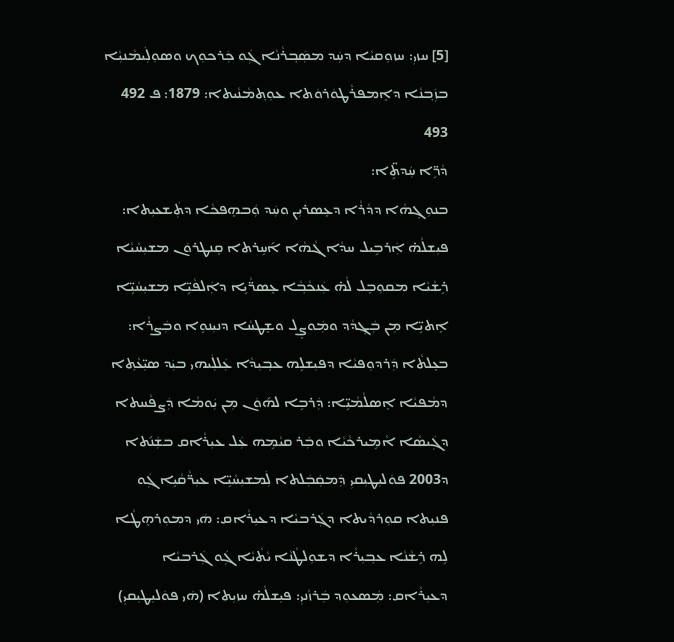[5] ܚܙܝܼ: ܚܙܘܼܩܝܵܐ ܕܚܲܕ ܡܣܲܒ݂ܪܵܢܵܐ ܓܲܘ ܟܲܪܟܘܼܟ ܘܣܘܼܠܲܝܡܵܢܝܼܵܐ ܒܙܲܒ݂ܢܵܐ ܕܐܸܡܦܪܵܛܘܿܪܘܿܬܐ ܥܘܼܬ݂ܡܵܢܵܝܬܐ: 1879: ܦ 492 493
ܕܵܪܹ̈ܐ ܚܲܕܬܹ̈ܐ:
ܒܢܘܼܓ݂ܗܵܐ ܕܕܵܪܵܐ ܕܥܸܣܪܝܼܢ ܘܚܲܕ ܘܲܒܗܸܦܟܵܐ ܕܬܲܫܥܝܼܬܐ: ܦܝܼܫܠܵܗ̇ ܐܲܪܒܹܝܠ ܚܕܵܐ ܓܵܗܵܐ ܐ݇ܚܹܪܬܐ ܩܸܢܛܪܘܿܢ ܡܫܝܼܚܵܝܵܐ ܪܹܫܵܝܵܐ ܡܩܘܼܒܸܠ ܠܵܗ̇ ܥܲܢܟܵܒ݂ܵܐ ܥܸܣܪ̈ܵܝܹܐ ܕܐܲܠܦܵܝܹ̈ܐ ܡܫܝܼܚܵܝܹ̈ܐ ܐܸܬܝܹ̈ܐ ܡܼܢ ܒܲܓ݂ܕܵܕ ܘܡܲܘܨܸܠ ܘܫܸܛܚܵܐ ܕܢܝܼܢܘܹܐ ܘܒܲܨܪܵܐ: ܒܥܸܠܬܵܐ ܕܲܪܕܘܼܦܝܵܐ ܕܦܝܼܫܠܹܗ ܥܒ݂ܝܼܕܵܐ ܥܲܠܠܲܝܗܝ ܒܝܲܕ ܣܝܼ̈ܥܵܬ݂ܐ ܕܡܵܦܝܵܐ ܐܸܣܠܵܡܵܝܹ̈ܐ: ܕܲܪܒܹܐ ܠܗ݇ܘܿܢ ܡܼܢ ܝܲܘܡܵܐ ܕܲܨܦܵܚܬܐ ܕܓܲܝܣܵܐ ܐܵܡܹܝܪܟܵܝܵܐ ܘܒܲܪ ܩܝܵܡܹܗ ܥܲܠ ܥܝܼܪܵܐܩ ܒܫܲܢ݇ܬܐ ܕ2003 ܦܘܿܠܝܼܛܝܼܩܝܼ ܕܲܡܩܲܒܲܠܬܐ ܠܲܡܫܝܼܚܵܝܹ̈ܐ ܥܝܼܪ̈ܵܩܵܝܹܐ ܓܲܘ ܦܢܝܼܬܐ ܩܘܼܪܕܵܝܬܐ ܕܓܲܪܒܝܵܐ ܕܥܝܼܪܵܐܩ: ܗܿܝ ܕܡܘܼܪܗܸܛܵܐ ܠܹܗ ܪܹܫܵܢܵܐ ܥܒ݂ܝܼܪܵܐ ܕܫܘܼܠܛܵܢܵܐ ܝܵܬܵܝܵܐ ܓܲܘ ܓܲܪܒܝܵܐ ܕܥܝܼܪܵܐܩ: ܡܲܣܥܘܼܕ ܒܲܪܙܵܢܝܼ: ܦܝܼܫܠܵܗ̇ ܚܙܝܼܬܐ (ܗܿܝ ܦܘܿܠܝܼܛܝܼܩܝܼ)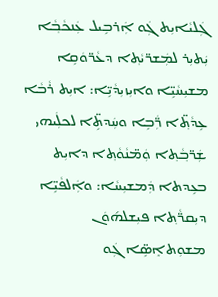ܓܲܠܝܵܐܝܼܬ ܓܲܘ ܐܲܪܒܹܝܠ ܥܲܢܟܵܒ݂ܵܐ ܝܲܬܝܼܪ ܠܡܲܫܪ̈ܝܵܬ݂ܐ ܕܥܵܪ̈ܘܿܩܹܐ ܡܫܝܼܚܵܝܹ̈ܐ ܘܐܝܼܙܝܼܕܵܝܹ̈ܐ: ܐܝܼܬ ܪܵܒܵܐ ܥܹܕܵܬ݂̈ܐ ܪ̈ܲܒܹܐ ܘܚܲܕܬܹ̈ܐ ܠܟܠܲܝܗܝ ܫܲܪ̈ܒ݂ܵܬ݂ܐ ܘܲܡ̈ܢܵܘܵܬ݂ܐ ܕܐܝܼܬ ܒܥܹܕܬܐ ܕܲܡܫܝܼܚܵܐ: ܘܐܲܠܦܵܝܹ̈ܐ ܕܝܼܩܪ̈ܵܬ݂ܐ ܦܝܼܫܠܗ݇ܘܿܢ ܡܫܘܼܬܐܸܣܹ̈ܐ ܓܲܘ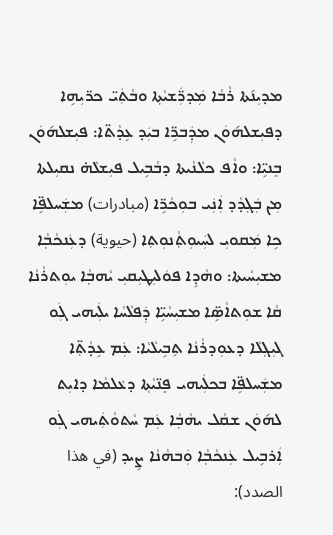ܡܕܝܼܢ݇ܬܐ ܪܵܒܵܐ ܡܲܕܪ̈ܲܫܝܵܬ݂ܐ ܘܒܵܬܲܝ̈ ܟܪ̈ܝܼܗܹܐ ܕܦܝܼܫܠܗ݇ܘܿܢ ܡܕܲܒܪܹ̈ܐ ܒܝܲܕ ܥܹܕܵܬ̈ܐ: ܦܝܼܫܠܗ݇ܘܿܢ ܒܸܢܝܹ̈ܐ: ܘܐܵܦ ܟܠܵܢܵܝܬܐ ܕܒܵܒܹܝܠ ܦܝܼܫܠܵܗ̇ ܢܩܝܼܠܬܐ ܡܼܢ ܒܲܓ݂ܕܵܕ ܐܲܢܲܝ ܒܘܼܟܵܪܹ̈ܐ (مبادرات) ܡܫܲܚܠܦܹ̈ܐ ܟܹܐ ܡܲܩܘܝܼ ܠܚܲܝܘܼܬ݂ܵܢܘܼܬ݂ܐ (حيوية) ܕܥܲܢܟܵܒ݂ܵܐ ܡܫܝܼܚܵܝܬܐ: ܘܗܵܕܹܐ ܦܘܿܠܝܼܛܝܼܩܝܼ ܝܵܗܒ݂ܵܐ ܝܘܼܬܪܵܢܵܐ ܩܵܐ ܫܘܼܬܐܵܣܹ̈ܐ ܡܫܝܼܚܵܝܹ̈ܐ ܕܲܦܠܵܚܵܐ ܝܠܲܝܗܝ ܓܲܘ ܓܝܼܓ݂ܠܵܐ ܕܥܘܼܕܪܵܢܵܐ ܬܹܒܹܝܠܵܝܵܐ: ܥܲܡ ܥܹܕܵܬ݂̈ܐ ܡܫܲܚܠܦܹ̈ܐ ܒܟܠܲܝܗܝ ܦܸܢ̈ܝܵܬ݂ܐ ܕܥܵܠܡܵܐ ܕܐܝܼܬ ܠܗ݇ܘܿܢ ܫܩܵܠ ܝܗܵܒ݂ܵܐ ܥܲܡ ܚܵܬܘܵܬܲܝܗܝ ܓܲܘ ܐܲܪܒܹܝܠ ܥܲܢܟܵܒ݂ܵܐ ܘܲܒܗܵܢܵܐ ܨܹܝܕ (في هذا الصدد):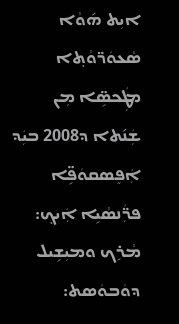ܐܝܼܬ ܗ݇ܘܵܐ ܣܵܥܘܿܪ̈ܘܵܬ݂ܐ ܡܛܲܟܣܹ̈ܐ ܡܼܢ ܫܲܢ݇ܬܐ ܕ2008 ܒܝܲܕ ܐܲܦܸܣܩܘܿܦܹ̈ܐ ܦܪ̈ܲܢܣܵܝܹܐ ܐܲܝܟ݂: ܡܵܪܹܟ ܘܡܝܼܫܹܝܠ ܕܘܿܒܘܿܣܬ: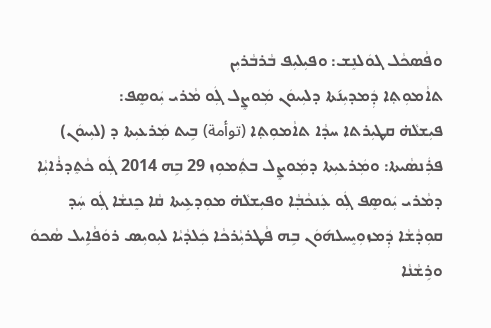ܘܦܵܣܟܵܠ ܓܘܿܠܢܸܫ: ܘܦܝܼܠܝܼܦ ܒܵܪܒܵܪܝܼܢ
ܬܐܵܡܘܼܬ݂ܐ ܕܲܡܕܝܼܢ݇ܬܐ ܕܠܝܼܝܘܿܢ ܡܲܘܨܸܠ ܓܲܘ ܡܵܪܝ ܝܲܘܣܸܦ:
ܦܝܼܫܠܵܗ̇ ܩܛܝܼܪܬܐ ܚܕܵܐ ܬܐܵܡܘܼܬ݂ܐ (توأمة) ܒܹܝܬ ܡܲܪܥܝܼܬܐ ܕ (ܠܝܼܝܘܿܢ) ܦܪܲܢܣܵܝܬܐ: ܘܡܲܪܥܝܼܬܐ ܕܡܲܘܨܸܠ ܒܬܲܡܘܼܙ 29 ܒܹܗ 2014 ܓܲܘ ܟܵܬܸܕܪܵܐܝܼܵܐ ܕܡܵܪܝ ܝܲܘܣܸܦ ܓܲܘ ܥܲܢܟܵܒ݂ܵܐ ܘܦܝܼܫܠܵܗ̇ ܡܘܼܕܥܹܝܬܐ ܩܵܐ ܟܸܢܫܵܐ ܓܲܘ ܚܲܕ ܩܘܼܕܵܫܵܐ ܕܲܡܙܘܼܝܸܚܠܗ݇ܘܿܢ ܒܹܗ ܦܵܛܪܝܼܵܪܟܵܐ ܟܲܠܕܵܝܵܐ ܠܝܼܘܝܼܣ ܪܘܿܦܵܐܹܝܠ ܣܵܟܘܿ ܘܪܹܫܵܢܵܐ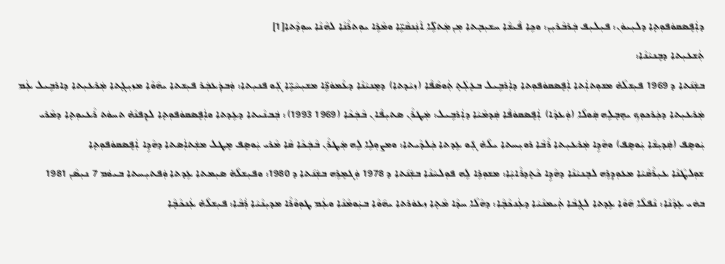ܕܐܲܦܸܣܩܘܿܦܘܼܬ݂ܐ ܕܠܝܼܝܘܿܢ: ܦܝܼܠܝܼܦ ܒܲܪܒܵܪܝܼܢ: ܘܟܹܐ ܦܵܝܫܵܐ ܚܫܝܼܒ݂ܬܐ ܡܼܢ ܡܲܬܠܹ̈ܐ ܐܵܢܲܢܩܵܝܹ̈ܐ ܘܡܵܪܹܐ ܝܘܼܬܪܵܢܵܐ ܠܗܵܢܵܐ ܚܘܼܕܵܬܐ[1]
ܬܲܫܥܝܼܬܐ ܕܒܸܢܝܵܢܵܐ:
ܒܫܲܢ݇ܬܐ ܕ 1969 ܦܝܼܫܠܵܗ̇ ܡܫܘܼܬܐܲܬܐ ܐܲܦܸܣܩܘܿܦܘܼܬܐ ܕܐܲܪܒܹܝܠ ܒܥܸܠܲܬ݂ ܬܲܘܣܵܦܵܐ (ܙܝܵܕܬܐ) ܕܡܸܢܝܵܢܵܐ ܕܥܵܡܘܿܪܹ̈ܐ ܡܫܝܼܚܵܝܹ̈ܐ ܓܲܘ ܦܢܝܼܬܐ: ܘܲܒܕܲܥܒܲܪ ܦܝܼܫܬܐ ܝܗ݇ܘܵܐ ܡܙܝܼܓ݂ܬܐ ܡܲܪܥܝܼܬܐ ܕܐܪܒܹܝܠ ܥܲܡ ܡܲܪܥܝܼܬܐ ܕܟܲܪܟܘܼܟ ܝܗܸܒ݂ܠܹܗ ܩܲܘܠܵܐ (ܘܲܥܕܵܐ) ܐܲܦܸܣܩܘܿܦܵܐ ܩܲܕܡܵܝܵܐ ܕܐܲܪܒܹܝܠ: ܡܲܛܪܵܢ ܣܬܝܼܦܵܐܢ ܒܵܒܲܟܵܐ (1969 1993): ܒܲܒܢܵܝܬܐ ܕܥܹܕܬܐ ܘܐܲܦܸܣܩܘܿܦܘܼܬ݂ܐ ܠܕܸܦܢܵܗ̇ ܬܚܘܿܬ ܪܵܥܝܘܼܬ݂ܐ ܕܡܵܪܝ ܝܲܘܣܸܦ (ܩܲܕܝܼܫܵܐ ܝܲܘܣܸܦ) ܘܗܵܕܹܐ ܡܲܪܥܝܼܬܐ ܪܵܒܵܐ ܪܘܝܼܚܬܐ ܝܠܵܗ̇ ܓܲܘ ܥܹܕܬܐ ܟܲܠܕܵܝܬܐ: ܘܡܨܘܼܠܹܐ ܠܹܗ ܡܲܛܪܵܢ ܒܵܒܲܟܵܐ ܩܵܐ ܡܵܪܝ ܝܲܘܣܸܦ ܡܸܛܠ ܡܫܲܬܐܲܣܬܐ ܕܗܵܕܹܐ ܐܲܦܸܣܩܘܿܦܘܼܬ݂ܐ
ܫܘܼܠܛܵܢܵܐ ܥܝܼܪܵܩܵܝܵܐ ܡܥܘܼܕܸܪܹܗ ܠܒܸܢܝܵܢܵܐ ܕܗܵܕܹܐ ܟܵܬܸܕܪܵܐܝܼܵܐ: ܡܫܘܼܪܹܐ ܠܹܗ ܦܘܼܠܚܵܢܵܐ ܒܫܲܢ݇ܬܐ ܕ 1978 ܘܲܓܡܸܪܹܗ ܒܫܲܢ݇ܬܐ ܕ 1980: ܘܦܝܼܫܠܵܗ̇ ܣܝܼܡܬܐ ܥܹܕܬܐ ܘܲܦܬܝܼܚܬܐ ܒܝܘܿܡ 7 ܢܝܼܣܵܢ 1981
ܒܗܿܝ ܥܸܕܵܢܵܐ: ܢܵܦܠܵܐ ܗ݇ܘܵܐ ܥܹܕܬܐ ܠܓܹܒܵܐ ܬܲܝܡܢܵܝܵܐ ܕܥܲܢܟܵܒ݂ܵܐ: ܕܗܵܠܵܐ ܚܕܵܐ ܡܵܬ݂ܐ ܙܥܘܿܪܬܐ ܝܗ݇ܘܵܐ ܒܝܲܘܡܵܢܵܐ ܘܥܲܡ ܛܘܼܘܵܪܵܐ ܡܕܝܼܢܵܝܵܐ ܪܲܒܵܐ: ܦܝܼܫܠܵܗ̇ ܥܲܢܟܵܒ݂ܵܐ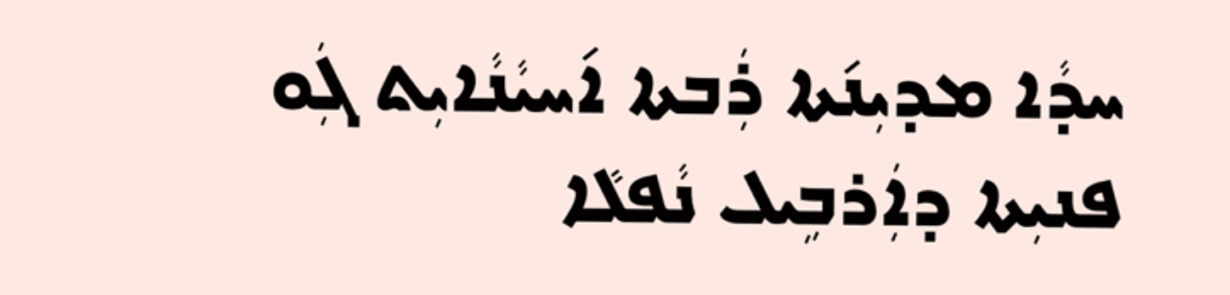ܚܕܵܐ ܡܕܝܼܢ݇ܬܐ ܪܲܒܬܐ ܐ݇ܚܝܵܢܵܐܝܼܬ ܓܲܘ ܦܢܝܼܬܐ ܕܐܲܪܒܹܝܠ ܢܵܦܠܵܐ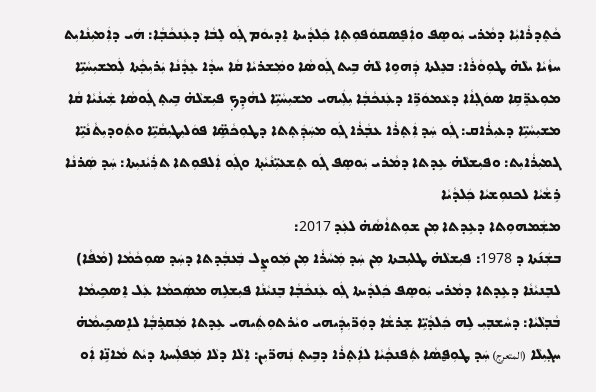ܟܵܬܸܕܪܵܐܝܼܵܐ ܕܡܵܪܝ ܝܲܘܣܸܦ ܘܐܲܦܸܣܩܘܿܦܘܼܬ݂ܐ ܟܲܠܕܵܝܬܐ ܐܸܕܝܘܿܡ ܓܲܘ ܠܸܒܵܐ ܕܥܲܢܟܵܒ݂ܵܐ: ܗܿܝ ܕܐܲܡܝܼܢܵܐܝܼܬ ܚܙܵܝܵܐ ܝܠܵܗ̇ ܛܘܼܘܵܪܵܐ: ܒܥܸܠܬܐ ܕܲܗܘܹܐ ܠܵܗ̇ ܒܹܝܬ ܓܲܘܣܵܐ ܘܡܲܫܪܝܵܐ ܩܵܐ ܚܕܵܐ ܥܸܕܵܢܵܐ ܝܲܪܝܼܟ݂ܵܬܐ ܠܲܡܫܝܼܚܵܝܹ̈ܐ ܡܘܼܥܪܸ̈ܩܹܐ ܣܘܿܓ݂ܐܵܐ ܕܥܵܡܘܿܪܹ̈ܐ ܕܥܲܢܟܵܒ݂ܵܐ ܝܼܠܲܝܗܝ ܡܫܝܼܚܵܝܹ̈ܐ ܠܗܵܕܹܟ݂ ܦܝܼܫܠܵܗ̇ ܒܹܝܬ݂ ܓܲܘܣܵܐ ܫܲܝܢܵܝܵܐ ܩܵܐ ܡܫܝܼܚܵܝܹ̈ܐ ܕܥܝܼܪܵܐܩ: ܓܲܘ ܚܲܕ ܐܲܬ݂ܪܵܐ ܥܒ݂ܵܪܵܐ ܓܲܘ ܡܚܲܕܲܬ݂ܬܐ ܕܛܘܼܟܵܣܹ̈ܐ ܦܘܿܠܝܼܛܝܼܩܵܝܹ̈ܐ ܘܬܲܘܕܝܼܬܵܢܵܝܹ̈ܐ ܓܡܝܼܪܵܐܝܼܬ: ܘܦܝܼܫܠܵܗ̇ ܥܹܕܬܐ ܕܡܵܪܝ ܝܲܘܣܸܦ ܓܲܘ ܬܸܫܥܝܼ̈ܢܵܝܵܬ݂ܐ ܘܓܲܘ ܐܲܠܦܘܼܬܐ ܬܪܲܝܵܢܝܼܬܐ: ܚܲܕ ܣܲܪܢܵܐ ܪܹܫܵܝܵܐ ܠܟܢܘܼܫܝܵܐ ܟܲܠܕܵܝܵܐ
ܡܫܲܡܗܘܼܬܐ ܕܥܹܕܬܐ ܡܼܢ ܫܘܼܬܐܵܣܵܗ̇ ܠܥܲܕ 2017:
ܒܫܲܢ݇ܬܐ ܕ 1978: ܦܝܼܫܠܵܗ̇ ܛܠܝܼܒܬܐ ܡܼܢ ܚܲܕ ܡܲܚܵܪܵܐ ܡܼܢ ܡܲܘܨܸܠ ܒܲܥܒ݂ܵܕܬܐ ܕܚܲܕ ܣܘܼܟܵܡܵܐ (ܡܵܦܵܐ) ܠܒܸܢܝܵܢܵܐ ܕܥܹܕܬܐ ܕܡܵܪܝ ܝܲܘܣܸܦ ܟܲܠܕܵܝܬܐ ܓܲܘ ܥܲܢܟܵܒ݂ܵܐ ܒܸܢܝܵܢܵܐ ܦܝܼܫܠܹܗ ܡܣܲܟܡܵܐ ܥܲܠ ܐܸܣܟܹܝܡܵܐ ܒܵܒ݂ܠܵܝܵܐ: ܕܚܵܫܒ݂ܝܼ ܠܹܗ ܟܲܠܕܵܝܹ̈ܐ ܫܸܪܫܵܐ ܕܘܲܪ̈ܝܼܕܲܝܗܝ ܘܝܵܪܬܘܼܬܲܝܗܝ ܥܹܕܬܐ ܡܲܩܪܸܒ݂ܵܐ ܠܐܸܣܟܹܝܡܵܗ̇ ܚܓ݂ܝܼܠܵܐ (المتعرِج) ܚܲܕ ܛܘܼܦ̮ܣܵܐ ܬܲܦܢܟ݂ܵܝܵܐ ܠܐܲܬ݂ܪܵܐ ܕܒܹܝܬ݂ ܢܲܗܪ̈ܝܼܢ: ܐܸܠܵܐ ܕܠܵܐ ܡܲܦܠܲܚܬܐ ܕܝܵܬ ܡܵܐܢܹ̈ܐ ܐܲܘ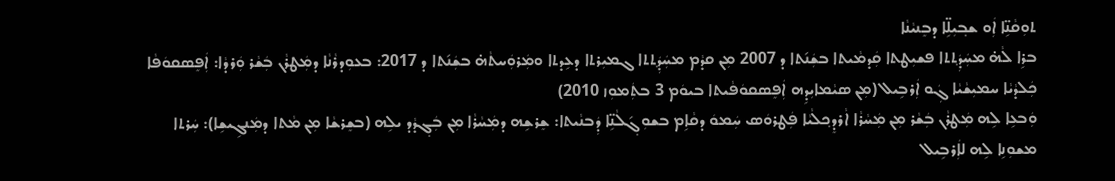ܬܘܼܩܵܢܹ̈ܐ ܐܲܘ ܫܒ݂ܝܼܠܹ̈ܐ ܕܒܸܢܝܵܢܵܐ
ܒܪܹܐ ܠܵܗ̇ ܡܚܲܕܲܬ݂ܬܐ ܦܫܝܼܛܬܐ ܩܲܕܡܵܝܬܐ ܒܫܲܢ݇ܬܐ ܕ 2007 ܡܼܢ ܩܕܵܡ ܡܚܲܕܲܬ݂ܬܐ ܓܡܝܼܪܬܐ ܕܥܹܕܬܐ ܘܡܲܪܘܲܚܬܵܗ̇ ܒܫܲܢ݇ܬܐ ܕ 2017: ܒܥܘܼܕܪܵܢܵܐ ܕܡܲܛܪܵܢ ܒܲܫܵܪ ܘܲܪܕܵܐ: ܐܲܦܸܣܩܘܿܦܵܐ ܟܲܠܕܵܝܵܐ ܚܡܝܼܫܵܝܵܐ ܓܲܘ ܐܲܪܒܹܝܠ (ܡܼܢ ܣܝܵܡܐܝܼܕܹܗ ܐܲܦܸܣܩܘܿܦܵܝܬܐ ܒܝܘܿܡ 3 ܒܬܲܡܘܼܙ 2010)
ܘܲܒܥܹܐ ܠܹܗ ܡܲܛܪܵܢ ܒܲܫܵܪ ܡܼܢ ܡܲܚܵܪܵܐ ܐܵܪܕܸܟ݂ܠܵܝܵܐ ܦܲܛܪܘܿܣ ܚܲܡܘܿ ܕܩܵܐܹܡ ܒܫܘܼܓ݂݇ܠܵܢܹ̈ܐ ܕܲܒܢܵܝܬܐ: ܫܸܪܫܹܗ ܕܡܲܚܵܪܵܐ ܡܼܢ ܒܲܓ݂ܕܵܕ ܝܠܹܗ (ܒܫܸܪܫܵܐ ܡܼܢ ܡܵܬܐ ܕܡܲܢܓܹܝܫܹܐ): ܚܲܪܬܐ ܡܫܘܼܢܹܐ ܠܹܗ ܠܐܲܪܒܹܝܠ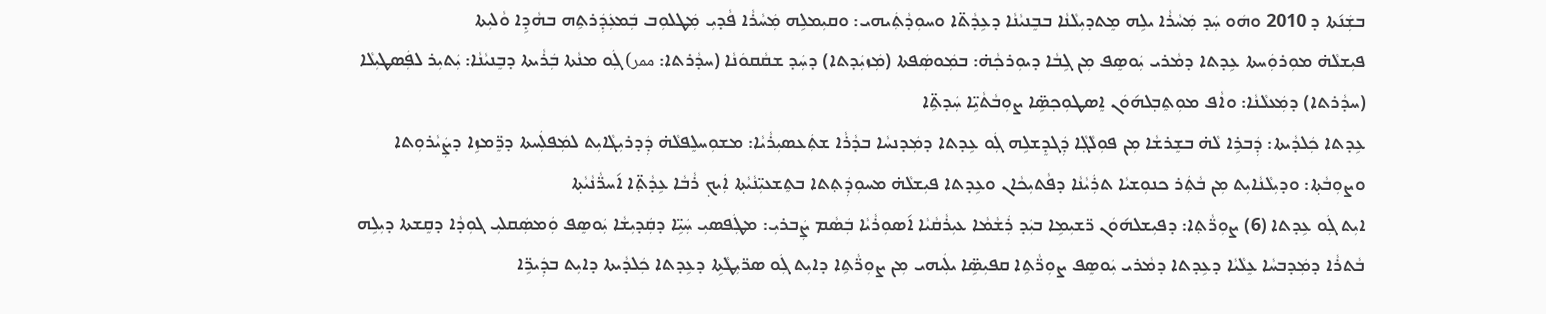ܒܫܲܢ݇ܬܐ ܕ 2010 ܘܗܿܘ ܚܲܕ ܡܲܚܵܪܵܐ ܝܠܹܗ ܡܸܬܕܝܼܠܵܢܵܐ ܒܒܸܢܝܵܢܵܐ ܕܥܹܕܵܬ̈ܐ ܘܚܘܼܕܵܬܲܝܗܝ: ܘܩܝܼܡܠܹܗ ܡܲܚܵܪܵܐ ܦܵܕܝܼ ܡܲܛܠܘܼܒ ܒܲܡܥܲܕܲܪܬܹܗ ܒܗܵܕܹܐ ܘܵܠܝܼܬܐ
ܦܝܼܫܠܵܗ̇ ܡܘܼܪܘܲܚܬܐ ܥܹܕܬܐ ܕܡܵܪܝ ܝܲܘܣܸܦ ܡܼܢ ܓܹܒܵܐ ܕܝܘܼܪܟ݂ܵܗ̇: ܒܡܲܘܣܲܦܬܐ (ܡܲܙܝܲܕܬܐ) ܕܚܲܕ ܫܩܵܩܘܿܢܵܐ (ܚܕܵܪܬܐ: ممر) ܓܲܘ ܡܢܵܬܐ ܒܲܪܵܝܬܐ ܕܒܸܢܝܵܢܵܐ: ܝܲܬܝܼܪ ܠܦܲܣܛܝܼܠܵܐ (ܚܕܵܪܬܐ) ܕܡܲܥܠܵܢܵܐ: ܘܐܵܦ ܡܘܼܬܸܒ݂ܠܗ݇ܘܿܢ ܐܸܣܛܘܼܟ݂ܣܹ̈ܐ ܨܘܼܒܵܬܵܝܹ̈ܐ ܚܲܕܬܹ̈ܐ
ܥܹܕܬܐ ܟܲܠܕܵܝܬܐ: ܕܲܒܪܹܐ ܠܵܗ̇ ܒܫܸܪܫܵܐ ܡܼܢ ܦܘܼܠܵܓ݂ܵܐ ܕܲܓܕܸܫܠܹܗ ܓܲܘ ܥܹܕܬܐ ܕܡܲܕܢܚܵܐ ܒܕܵܪܵܐ ܫܬܲܥܣܝܼܪܵܝܵܐ: ܡܫܘܼܚܠܸܦܠܵܗ̇ ܕܲܕܪܝܼܓܵܐܝܼܬ ܠܡܲܦܠܲܚܬܐ ܕܪܸ̈ܡܙܹܐ ܕܨܲܝܵܪܘܼܬܐ ܘܨܘܼܒܵܬ݂ܐ: ܘܕܝܼܠܵܢܵܐܝܼܬ ܡܼܢ ܒܵܬܲܪ ܟܢܘܼܫܝܵܐ ܬܪܲܝܵܢܵܐ ܕܦܵܬܝܼܟܵܐܢ ܘܥܹܕܬܐ ܦܝܼܫܠܵܗ̇ ܡܚܘܼܕܲܬ݂ܬܐ ܒܬܸܫܥܝܼ̈ܢܵܝܵܬ݂ܐ ܐܲܝܟ݂ ܪܵܒܵܐ ܥܹܕܵܬ݂̈ܐ ܐ݇ܚܪ̈ܵܢܵܝܵܬ݂ܐ
ܐܝܼܬ ܓܲܘ ܥܹܕܬܐ (6) ܨܘܼܪ̈ܵܬ݂ܐ: ܕܦܝܼܫܠܗ݇ܘܿܢ ܪ̈ܫܝܼܡܹܐ ܒܝܲܕ ܪܲܫܵܡܵܐ ܥܝܼܪܵܩܵܝܵܐ ܐ݇ܣܘܼܪܵܝܵܐ ܒܲܣܵܡ ܨܲܒܪܝܼ: ܡܛܲܦܣܝܼ ܚܲܝܹ̈ܐ ܕܩܲܕܝܼܫܵܐ ܝܲܘܣܸܦ ܘܲܡܣܲܩܠܝܼ ܓܘܼܕܵܐ ܕܩܸܫܬܐ ܕܝܼܠܹܗ ܒܵܬܪܵܐ ܕܡܲܕܒܚܵܐ ܥܸܠܵܝܵܐ ܕܥܹܕܬܐ ܕܡܵܪܝ ܝܲܘܣܸܦ ܨܘܼܪ̈ܵܬܹܐ ܩܦܝܼܣܹ̈ܐ ܝܠܲܝܗܝ ܡܼܢ ܨܘܼܪ̈ܵܬܹܐ ܕܐܝܼܬ ܓܲܘ ܣܪ̈ܝܼܛܵܬܹܐ ܕܥܹܕܬܐ ܟܲܠܕܵܝܬܐ ܕܐܝܼܬ ܒܕܲܝܪܹ̈ܐ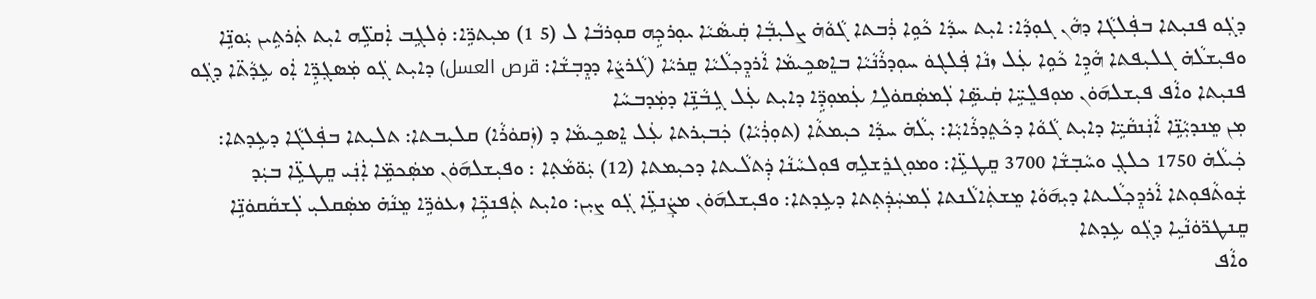ܕܓܲܘ ܦܢܝܼܬܐ ܒܦܲܠܓܵܐ ܕܗܵܢ ܓܘܼܕܵܐ: ܐܝܼܬ ܚܕܵܐ ܟܵܘܹܐ ܪܲܒܬܐ ܓܵܘܵܗ̇ ܨܠܝܼܒ݂ܵܐ ܩܲܝܣܵܝܵܐ ܝܘܼܪܟ݂ܹܗ ܩܘܼܪܒܵܐ ܠ (5 1) ܡܝܼܬܪܹ̈ܐ: ܘܲܠܓܹܒ ܐܲܩܠܹ̈ܗ ܐܝܼܬ ܬܲܪܬܹܝܢ ܝܲܘܢܹ̈ܐ ܘܦܝܼܫܠܵܗ̇ ܓܠܝܼܦܬܐ ܗܵܕܹܐ ܟܵܘܹܐ ܥܲܠ ܙܢܵܐ ܦܲܠܓܘܿ ܚܘܼܕܪܵܢܵܝܵܐ ܒܐܸܣܟܹܝܡܵܐ ܐܵܪܕܸܟ݂ܠܵܝܵܐ ܩܸܪܝܵܐ (ܓܵܪܨܵܐ ܕܕܸܒ݂ܫܵܐ: قرص العسل) ܕܐܝܼܬ ܓܲܘ ܡܲܣܓ݂ܕܹ̈ܐ ܐܲܘ ܥܹܕܵܬ̈ܐ ܕܓܲܘ ܦܢܝܼܬܐ ܘܐܵܦ ܦܝܼܫܠܗ݇ܘܿܢ ܡܘܼܦܠܸܚܹ̈ܐ ܩܲܝܣܹ̈ܐ ܠܲܡܣܲܩܘܿܠܹܐ ܥܲܡܘܼܕܹ̈ܐ ܕܐܝܼܬ ܥܲܠ ܓܹܒܵܢܹ̈ܐ ܕܡܲܕܒܚܵܐ
ܡܼܢ ܡܸܢܕܝܼܵܢܹ̈ܐ ܐܵܢܲܢܩܵܝܹ̈ܐ ܕܐܝܼܬ ܓܵܘܵܐ ܕܟܵܬܸܕܪܵܐܝܼܵܐ: ܝܼܠܵܗ̇ ܚܕܵܐ ܟܝܼܡܬܵܐ (ܬܘܼܪܲܝܵܐ) ܟܲܒܝܼܪܬܐ ܥܲܠ ܐܸܣܟܹܝܡܵܐ ܕ (ܙܲܩܘܿܪܵܐ) ܩܠܝܼܒܬܐ: ܬܠܝܼܬܐ ܒܦܲܠܓܵܐ ܕܥܹܕܬܐ: ܟܲܝܠܵܗ̇ 1750 ܟܠܓ݂ ܘܚܵܒ݂ܫܵܐ 3700 ܩܸܛܥܹ̈ܐ: ܘܡܘܼܓܪܸܫܠܹܗ ܦܘܼܠܚܵܢܵܐ ܕܲܬܠܵܝܬܐ ܕܟܝܼܡܬܐ (12) ܝܲܘ̈ܡܵܬ݂ܐ : ܘܦܝܼܫܠܗ݇ܘܿܢ ܡܣܲܟܡܹ̈ܐ ܐܲܢܲܝ ܩܸܛܥܹ̈ܐ ܒܝܲܕ ܫܲܘܬܵܦܘܼܬܐ ܐܵܪܕܸܟ݂ܠܵܝܬܐ ܕܝܼܗ݇ܘܵܐ ܡܸܫܬܲܐܠܵܢܬܐ ܠܲܡܚܲܕܲܬ݂ܬܐ ܕܥܹܕܬܐ: ܘܦܝܼܫܠܗ݇ܘܿܢ ܡܨܲܢܥܹ̈ܐ ܓܲܘ ܨܝܼܢ: ܘܐܝܼܬ ܬܲܦܢܟ݂ܹ̈ܐ ܙܥܘܿܪܹ̈ܐ ܡܸܢܵܗ̇ ܡܣܲܩܠܝܼ ܠܲܫܩܵܩܘܿܢܹ̈ܐ ܩܸܢܛܪ̈ܘܿܢܵܝܹܐ ܕܓܲܘ ܥܹܕܬܐ
ܘܐܵܦ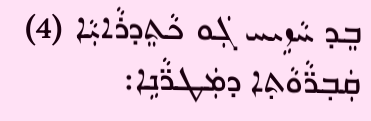ܒܸܕ ܚܵܙܹܝܚ ܓܲܘ ܟܵܬܸܕܪܵܐܝܼܵܐ (4) ܩܲܒ݂ܪ̈ܵܘܵܬ݂ܐ ܕܡܲܛܪ̈ܵܢܹܐ: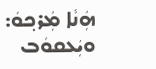ܗܲܢܵܐ ܡܲܪܟ݂ܘܿ: ܘܝܲܥܩܘܿܒ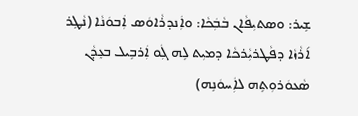ܫܹܝܪ: ܘܣܬܝܼܦܵܐܢ ܒܵܒܲܟܵܐ: ܘܐܲܢܕܪܵܐܘܿܣ ܐܲܒܘܿܢܵܐ (ܢܵܛܹܪ ܐ݇ܪܵܙܵܐ ܕܦܵܛܪܝܼܵܪܟܵܐ ܕܡܝܼܬ ܠܹܗ ܓܲܘ ܐܲܪܒܹܝܠ ܒܥܸܕܵܢ ܣܵܥܘܿܪܘܼܬܹܗ ܠܐܲܚܘܿܢܹܗ)